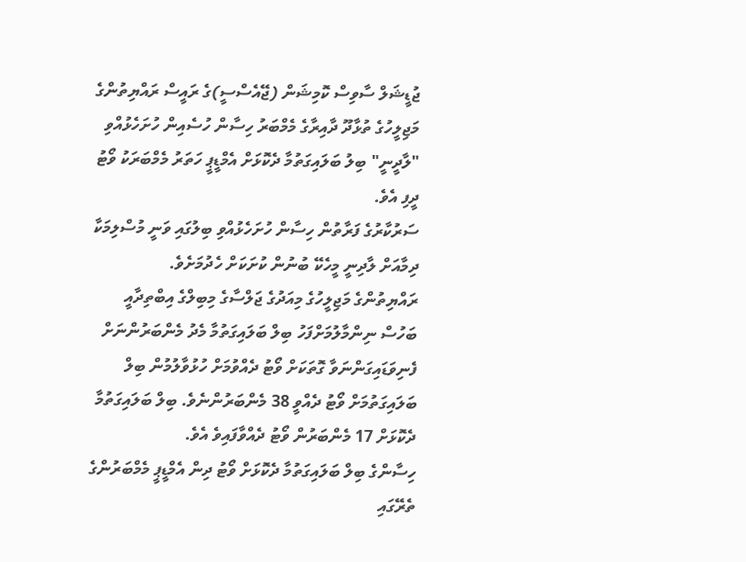ޖުޑީޝަލް ސާވިސް ކޮމިޝަން (ޖޭއެސްސީ)ގެ ރައީސް ރައްޔިތުންގެ މަޖިލީހުގެ ތުޅާދޫ ދާއިރާގެ މެމްބަރު ހިސާން ހުސެއިން ހުށަހެޅުއްވި "ލާދީނީ" ބިލު ބަލައިގަތުމާ ދެކޮޅަށް އެމްޑީޕީ ހަތަރު މެމްބަރަކު ވޯޓު ދީފި އެވެ.
ސަރުކާރުގެ ފަރާތުން ހިސާން ހުށަހެޅުއްވި ބިލުގައި ވަނީ މުސްލިމަކާ ދިމާއަށް ލާދިނީ މީހެކޭ ބުނުން ކުށަކަށް ހެދުމަށެވެ.
ރައްޔިތުންގެ މަޖިލީހުގެ މިއަދުގެ ޖަލްސާގެ މިބިލްގެ އިބްތިދާއީ ބަހުސް ނިންމާލުމަށްފަހު ބިލް ބަލައިގަތުމާ މެދު މެންބަރުންނަށް ފެނިވަޑައިގަންނަވާ ގޮތަކަށް ވޯޓު ދެއްވުމަށް ހުޅުވާލުމުން ބިލް ބަލައިގަތުމަށް ވޯޓު ދެއްވީ 38 މެންބަރުންނެވެ. ބިލް ބަލައިގަތުމާ ދެކޮޅަށް 17 މެންބަރުން ވޯޓު ދެއްވާފައިވެ އެވެ.
ހިސާންގެ ބިލް ބަލައިގަތުމާ ދެކޮޅަށް ވޯޓު ދިން އެމްޑީޕީ މެމްބަރުންގެ ތެރޭގައި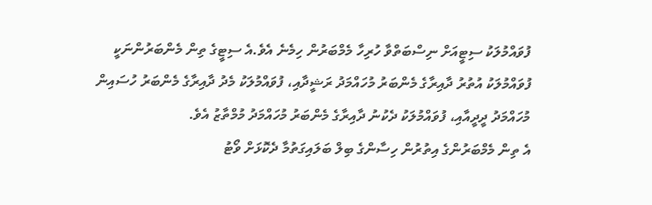ފުވައްމުލަކު ސިޓީއަށް ނިސްބަތްވާ ހުރިހާ މެމްބަރުން ހިމެނެ އެވެ.އެ ސިޓީގެ ތިން މެންބަރުންނަކީ ފުވައްމުލަކު އުތުރު ދާއިރާގެ މެންބަރު މުހައްމަދު ރަޝީދާއި، ފުވައްމުލަކު މެދު ދާއިރާގެ މެންބަރު ހުސައިން މުހައްމަދު ދީދީއާއި، ފުވައްމުލަކު ދެކުނު ދާއިރާގެ މެންބަރު މުހައްމަދު މުމްތާޒު އެވެ.
އެ ތިން މެމްބަރުންގެ އިތުރުން ހިސާންގެ ބިލް ބަލައިގަތުމާ ދެކޮޅަށް ވޯޓު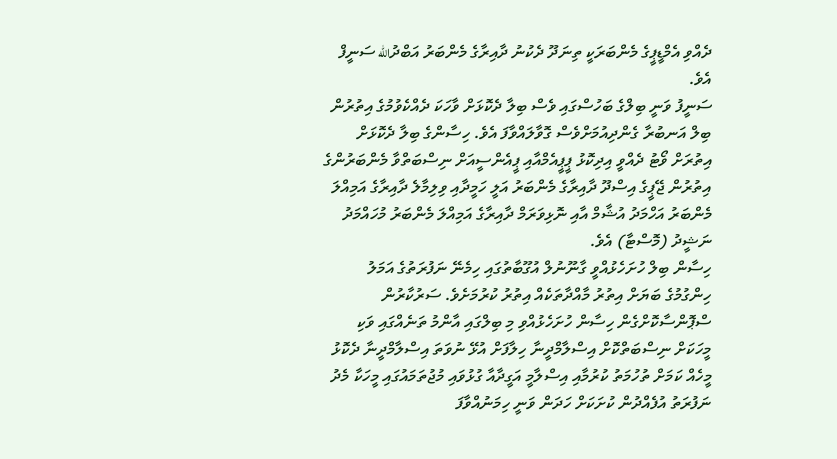ދެއްވި އެމްޑީޕީގެ މެންބަރަކީ ތިނަދޫ ދެކުނު ދާއިރާގެ މެންބަރު އަބްދުالله ސަނީފް އެވެ.
ސަނީފު ވަނީ ބިލްގެ ބަހުސްގައި ވެސް ބިލާ ދެކޮޅަށް ވާހަކަ ދެއްކެވުމުގެ އިތުރުން ބިލް އަނބުރާ ގެންދިއުމަށްވެސް ގޮވާލައްވާފަ އެވެ. ހިސާންގެ ބިލާ ދެކޮޅަށް އިތުރަށް ވޯޓު ދެއްވީ އިދިކޮޅު ޕީޕީއެމްއާއި ޕީއެންސީއަށް ނިސްބަތްވާ މެންބަރުންގެ އިތުރުން ޖޭޕީގެ އިސްދޫ ދާއިރާގެ މެންބަރު އަލީ ހަމީދާއި ވިލިމާލެ ދާއިރާގެ އަމިއްލަ މެންބަރު އަހްމަދު އުޝާމް އާއި ނޮޅިވަރަމް ދާއިރާގެ އަމިއްލަ މެންބަރު މުހައްމަދު ނަޝީދު (މޮސްޓާ) އެވެ.
ހިސާން ބިލް ހުށަހެޅުއްވީ ގާނޫނުލް އުގޫބާތުގައި ހިމެނޭ ނަފުރަތުގެ އަމަލު ހިންގުމުގެ ބަޔަށް އިތުރު މާއްދާތަކެއް އިތުރު ކުރުމަށެވެ. ސަރުކާރުން ސްޕޮންސާކޮށްގެން ހިސާން ހުށަހެޅުއްވި މި ބިލްގައި އާންމު ތަނެއްގައި ވަކި މީހަކަށް ނިސްބަތްކޮށް އިސްލާމްދީނާ ހިލާފަށް އުޅޭ ނުވަތަ އިސްލާމްދީނާ ދެކޮޅު މީހެއް ކަމަށް ތުހުމަތު ކުރުމާއި އިސްލާމީ އަގީދާއާ ގުޅުވައި މުޖުތަމައުގައި މީހަކާ މެދު ނަފުރަތު އުފެއްދުން ކުށަކަށް ހަދަން ވަނީ ހިމަނުއްވާފަ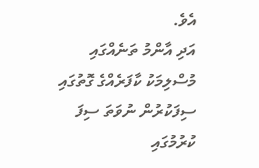އެވެ.
އަދި އާންމު ތަނެއްގައި މުސްލިމަކު ކާފަރެއްގެ ގޮތުގައި ސިފަކުރުން ނުވަތަ ސިފަ ކުރުމުގައި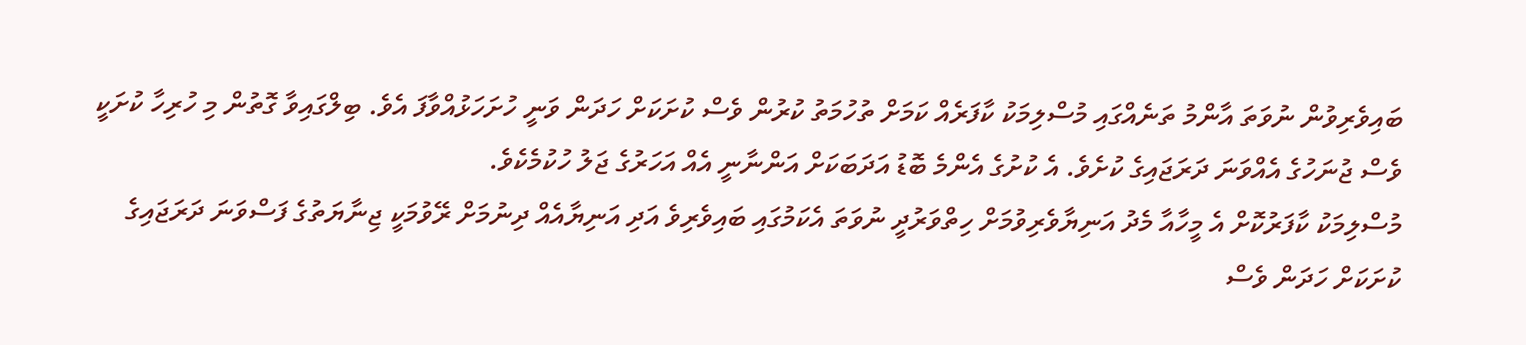ބައިވެރިވުން ނުވަތަ އާންމު ތަނެއްގައި މުސްލިމަކު ކާފަރެއް ކަމަށް ތުހުމަތު ކުރުން ވެސް ކުށަކަށް ހަދަން ވަނީ ހުށަހަޅުއްވާފަ އެވެ. ބިލްގައިވާ ގޮތުން މި ހުރިހާ ކުށަކީ ވެސް ޖުނަހުގެ އެއްވަނަ ދަރަޖައިގެ ކުށެވެ. އެ ކުށުގެ އެންމެ ބޮޑު އަދަބަކަށް އަންނާނީ އެއް އަހަރުގެ ޖަލު ހުކުމެކެވެ.
މުސްލިމަކު ކާފަރުކޮށް އެ މީހާއާ މެދު އަނިޔާވެރިވުމަށް ހިތްވަރުދީ ނުވަތަ އެކަމުގައި ބައިވެރިވެ އަދި އަނިޔާއެއް ދިނުމަށް ރޭވުމަކީ ޖިނާޔަތުގެ ފަސްވަނަ ދަރަޖައިގެ ކުށަކަށް ހަދަން ވެސް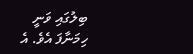ބިލުގައި ވަނީ ހިމަނާފަ އެވެ. އެ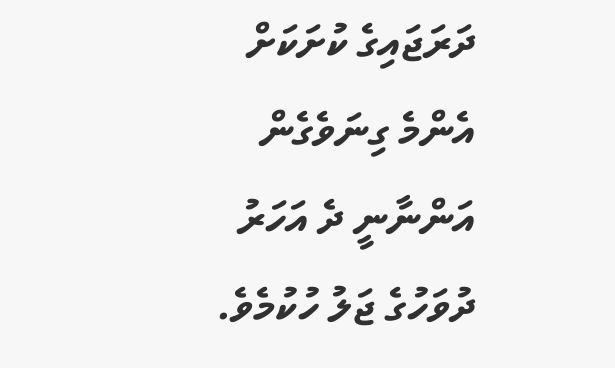ދަރަޖައިގެ ކުށަކަށް އެންމެ ގިނަވެގެން އަންނާނީ ދެ އަހަރު ދުވަހުގެ ޖަލު ހުކުމެވެ.